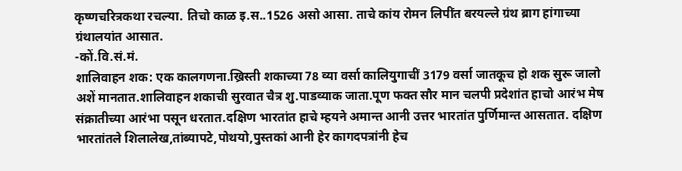कृष्णचरित्रकथा रचल्या. तिचो काळ इ.स..1526 असो आसा. ताचे कांय रोमन लिपींत बरयल्ले ग्रंथ ब्राग हांगाच्या ग्रंथालयांत आसात.
-कों.वि.सं.मं.
शालिवाहन शक: एक कालगणना.ख्रिस्ती शकाच्या 78 व्या वर्सा कालियुगाचीं 3179 वर्सा जातकूच हो शक सुरू जालो अशें मानतात.शालिवाहन शकाची सुरवात चैत्र शु.पाडव्याक जाता.पूण फक्त सौर मान चलपी प्रदेशांत हाचो आरंभ मेष संक्रातीच्या आरंभा पसून धरतात.दक्षिण भारतांत हाचे म्हयने अमान्त आनी उत्तर भारतांत पुर्णिमान्त आसतात. दक्षिण भारतांतले शिलालेख,तांब्यापटे,पोथयो,पुस्तकां आनी हेर कागदपत्रांनी हेच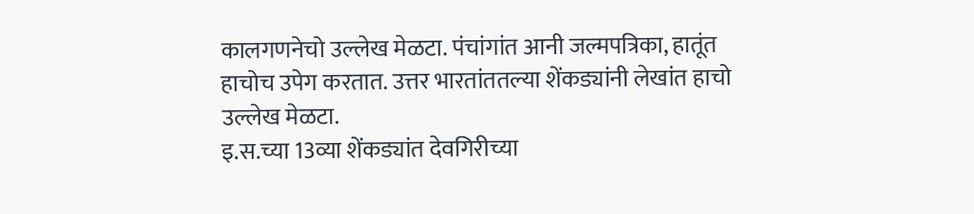कालगणनेचो उल्लेख मेळटा. पंचांगांत आनी जल्मपत्रिका, हातूंत हाचोच उपेग करतात. उत्तर भारतांततल्या शेंकड्यांनी लेखांत हाचो उल्लेख मेळटा.
इ.स.च्या 13व्या शेंकड्यांत देवगिरीच्या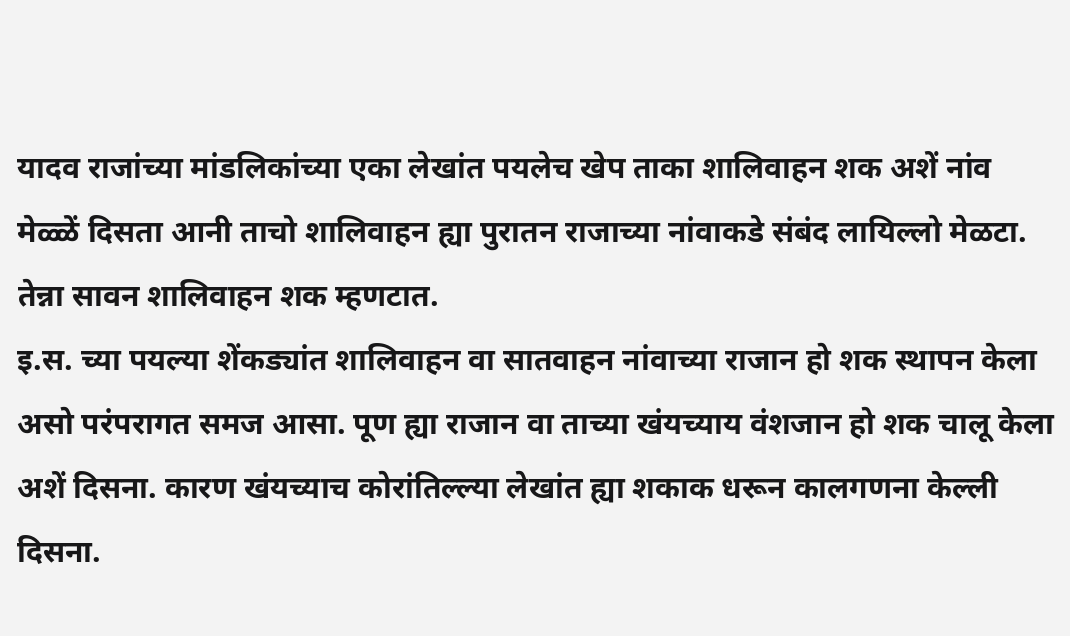यादव राजांच्या मांडलिकांच्या एका लेखांत पयलेच खेप ताका शालिवाहन शक अशें नांव मेळ्ळें दिसता आनी ताचो शालिवाहन ह्या पुरातन राजाच्या नांवाकडे संबंद लायिल्लो मेळटा. तेन्ना सावन शालिवाहन शक म्हणटात.
इ.स. च्या पयल्या शेंकड्यांत शालिवाहन वा सातवाहन नांवाच्या राजान हो शक स्थापन केला असो परंपरागत समज आसा. पूण ह्या राजान वा ताच्या खंयच्याय वंशजान हो शक चालू केला अशें दिसना. कारण खंयच्याच कोरांतिल्ल्या लेखांत ह्या शकाक धरून कालगणना केल्ली दिसना.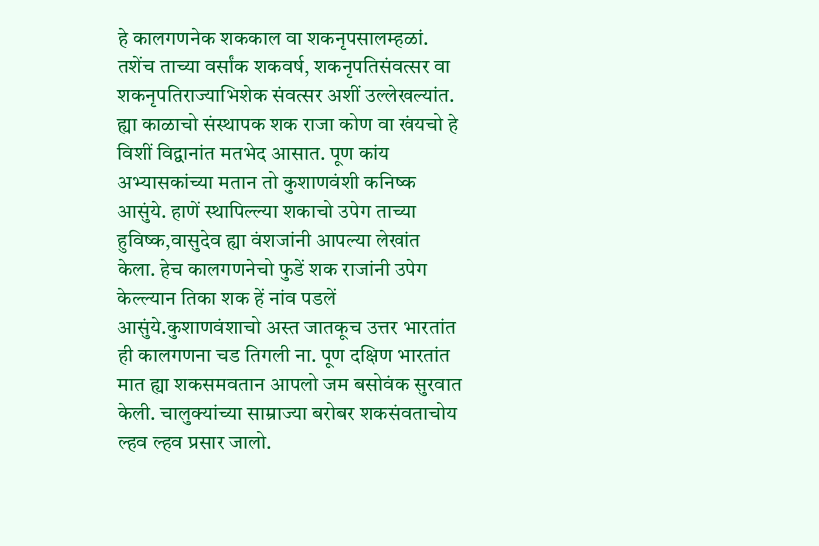हे कालगणनेक शककाल वा शकनृपसालम्हळां. तशेंच ताच्या वर्सांक शकवर्ष, शकनृपतिसंवत्सर वा शकनृपतिराज्याभिशेक संवत्सर अशीं उल्लेखल्यांत. ह्या काळाचो संस्थापक शक राजा कोण वा खंयचो हे विशीं विद्वानांत मतभेद आसात. पूण कांय अभ्यासकांच्या मतान तो कुशाणवंशी कनिष्क आसुंये. हाणें स्थापिल्ल्या शकाचो उपेग ताच्या हुविष्क,वासुदेव ह्या वंशजांनी आपल्या लेखांत केला. हेच कालगणनेचो फुडें शक राजांनी उपेग केल्ल्यान तिका शक हें नांव पडलें आसुंये.कुशाणवंशाचो अस्त जातकूच उत्तर भारतांत ही कालगणना चड तिगली ना. पूण दक्षिण भारतांत मात ह्या शकसमवतान आपलो जम बसोवंक सुरवात केली. चालुक्यांच्या साम्राज्या बरोबर शकसंवताचोय ल्हव ल्हव प्रसार जालो.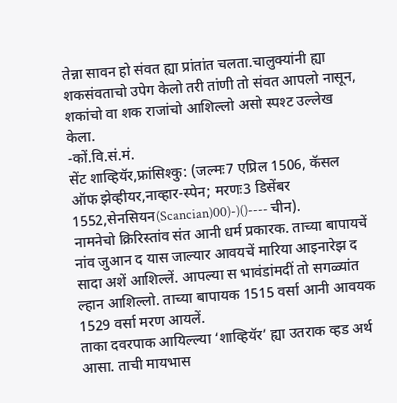तेन्ना सावन हो संवत ह्या प्रांतांत चलता.चालुक्यांनी ह्या शकसंवताचो उपेग केलो तरी तांणी तो संवत आपलो नासून, शकांचो वा शक राजांचो आशिल्लो असो स्पश्ट उल्लेख केला.
-कों.वि.सं.मं.
सेंट शाव्हियॅर,फ्रांसिश्कु: (जल्मः7 एप्रिल 1506, कॅसल ऑफ झेव्हीयर,नाव्हार-स्पेन; मरणः3 डिसेंबर 1552,सेनसियन(Scancian)00)-)()---- चीन).
नामनेचो क्रिरिस्तांव संत आनी धर्म प्रकारक. ताच्या बापायचें नांव जुआन द यास जाल्यार आवयचें मारिया आइनारेझ द सादा अशें आशिल्लें. आपल्या स भावंडांमदीं तो सगळ्यांत ल्हान आशिल्लो. ताच्या बापायक 1515 वर्सा आनी आवयक 1529 वर्सा मरण आयलें.
ताका दवरपाक आयिल्ल्या ‘शाव्हियॅर’ ह्या उतराक व्हड अर्थ आसा. ताची मायभास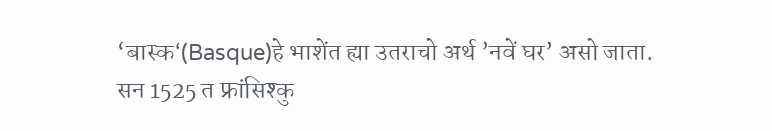‘बास्क‘(Basque)हे भाशेंत ह्या उतराचो अर्थ ’नवें घर’ असो जाता.
सन 1525 त फ्रांसिश्कु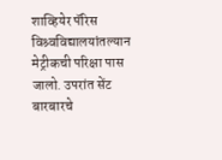शाव्हियेर पॅरिस विश्र्वविद्यालयांतल्यान मेट्रीकची परिक्षा पास जालो. उपरांत सेंट बारबारचे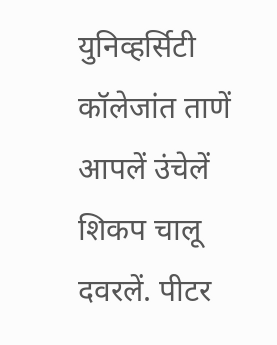युनिव्हर्सिटी कॉलेजांत ताणें आपलें उंचेलें शिकप चालू दवरलें. पीटर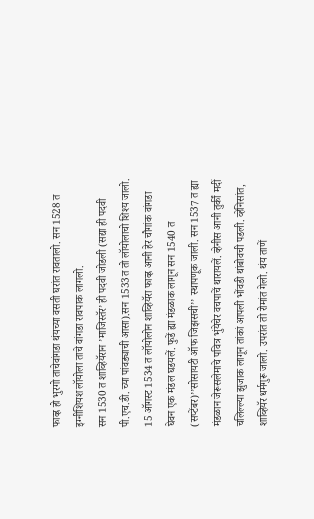फाव्ह्र हो भुरगो ताचेवांगडा थंयच्या वसती घरांत रावतालो. सन 1528 त इग्नीशियश लॉयोला ताचे वांगडा रावपाक लागलो.
सन 1530 त शाव्हियॅरान ’माजिस्तॅर’ ही पदवी जोडली (सद्या ही पदवी पी.एच.डी. च्या पांवड्याची आसा).सन 1533त तो लॉयोलाचो शिश्य जालो. 15 ऑगस्ट 1534 त लॉयोलोन शाव्हियॅरा फाव्ह्र आनी हेर चौगांक वांगडा घेवन एक मंडल घडयलें. फुडें ह्या मंडळाक लागून सन 1540 त (सप्टेंबर)’’सोसायटी ऑफ जिझसची’’ स्थापणूक जाली. सन 1537 त ह्या मंडळान जेरूसलेमाचे पवित्र भुंयेचेर वचपाचें थारायलें. व्हेनीस आनी तुर्कीं मदीं चलिल्ल्या झुजाक लागून तांकां आपली भोंवडी थांबोवची पडली. व्हेनिसांत, शाव्हियॅर धर्मगुरू जालो. उपरांत तो रोमांत गेलो. थंय ताणें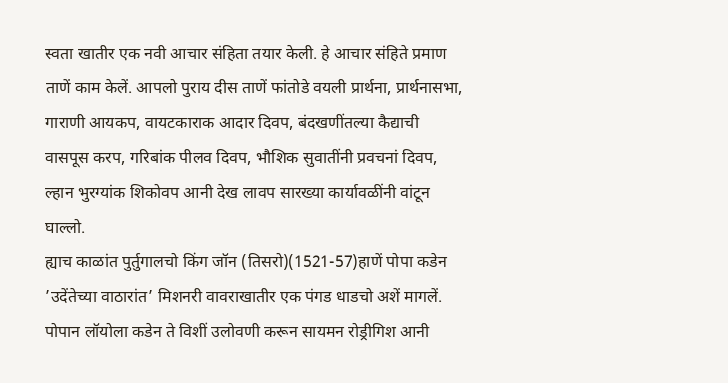स्वता खातीर एक नवी आचार संहिता तयार केली. हे आचार संहिते प्रमाण ताणें काम केलें. आपलो पुराय दीस ताणें फांतोडे वयली प्रार्थना, प्रार्थनासभा, गाराणी आयकप, वायटकाराक आदार दिवप, बंदखणींतल्या कैद्याची वासपूस करप, गरिबांक पीलव दिवप, भौशिक सुवातींनी प्रवचनां दिवप, ल्हान भुरग्यांक शिकोवप आनी देख लावप सारख्या कार्यावळींनी वांटून घाल्लो.
ह्याच काळांत पुर्तुगालचो किंग जॉन (तिसरो)(1521-57)हाणें पोपा कडेन ’उदेंतेच्या वाठारांत’ मिशनरी वावराखातीर एक पंगड धाडचो अशें मागलें. पोपान लॉयोला कडेन ते विशीं उलोवणी करून सायमन रोड्रीगिश आनी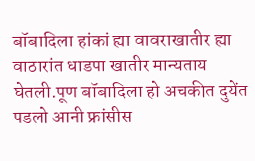बॉबादिला हांकां ह्या वावराखातीर ह्या वाठारांत धाडपा खातीर मान्यताय घेतली.पूण बॉबादिला हो अचकीत दुयेंत पडलो आनी फ्रांसीस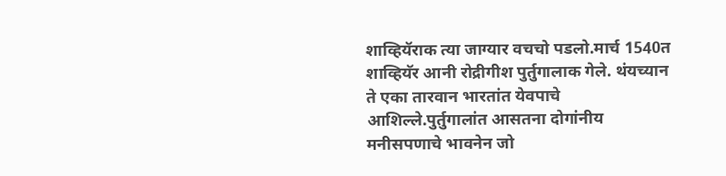शाव्हियॅराक त्या जाग्यार वचचो पडलो.मार्च 1540त शाव्हियॅर आनी रोद्रीगीश पुर्तुगालाक गेले. थंयच्यान ते एका तारवान भारतांत येवपाचे आशिल्ले.पुर्तुगालांत आसतना दोगांनीय मनीसपणाचे भावनेन जो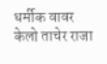धर्मीक वावर केलो ताचेर राजा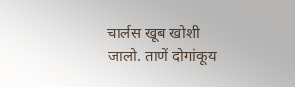चार्लस खूब खोशी जालो. ताणें दोगांकूय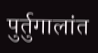पुर्तुगालांत